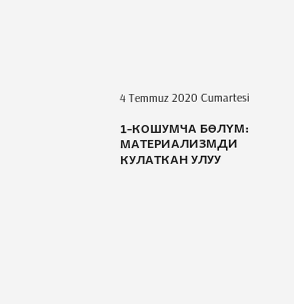4 Temmuz 2020 Cumartesi

1-КОШУМЧА БӨЛҮМ: МАТЕРИАЛИЗМДИ КУЛАТКАН УЛУУ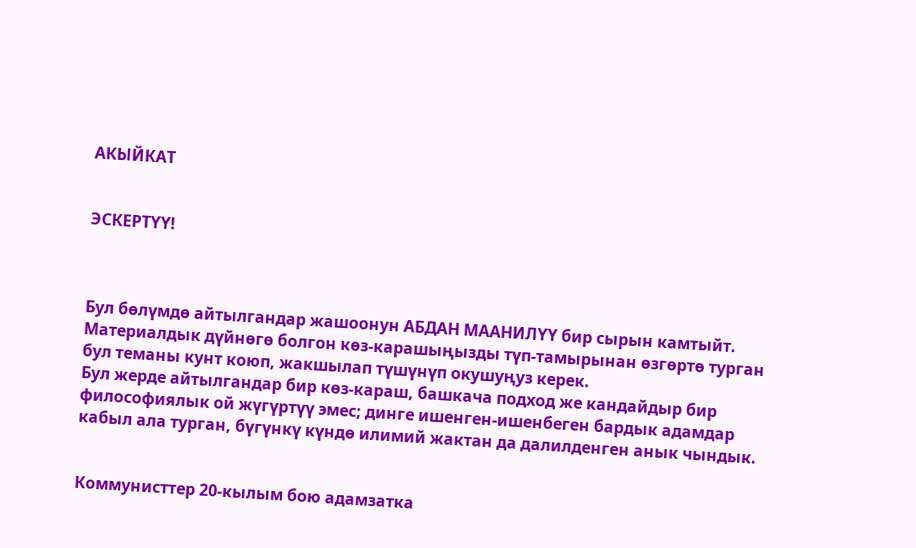АКЫЙКАТ


ЭСКЕРТҮҮ!



Бул бөлүмдө айтылгандар жашоонун АБДАН МААНИЛҮҮ бир сырын камтыйт.
Материалдык дүйнөгө болгон көз-карашыңызды түп-тамырынан өзгөртө турган бул теманы кунт коюп, жакшылап түшүнүп окушуңуз керек.
Бул жерде айтылгандар бир көз-караш, башкача подход же кандайдыр бир философиялык ой жүгүртүү эмес; динге ишенген-ишенбеген бардык адамдар кабыл ала турган, бүгүнкү күндө илимий жактан да далилденген анык чындык.


Коммунисттер 20-кылым бою адамзатка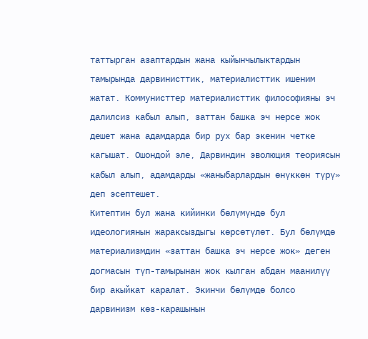таттырган азаптардын жана кыйынчылыктардын тамырында дарвинисттик, материалисттик ишеним жатат. Коммунисттер материалисттик философияны эч далилсиз кабыл алып, заттан башка эч нерсе жок дешет жана адамдарда бир рух бар экенин четке кагышат. Ошондой эле, Дарвиндин эволюция теориясын кабыл алып, адамдарды «жаныбарлардын өнүккөн түрү» деп эсептешет.
Китептин бул жана кийинки бөлүмүндө бул идеологиянын жараксыздыгы көрсөтүлөт. Бул бөлүмдө материализмдин «заттан башка эч нерсе жок» деген догмасын түп-тамырынан жок кылган абдан маанилүү бир акыйкат каралат. Экинчи бөлүмдө болсо дарвинизм көз-карашынын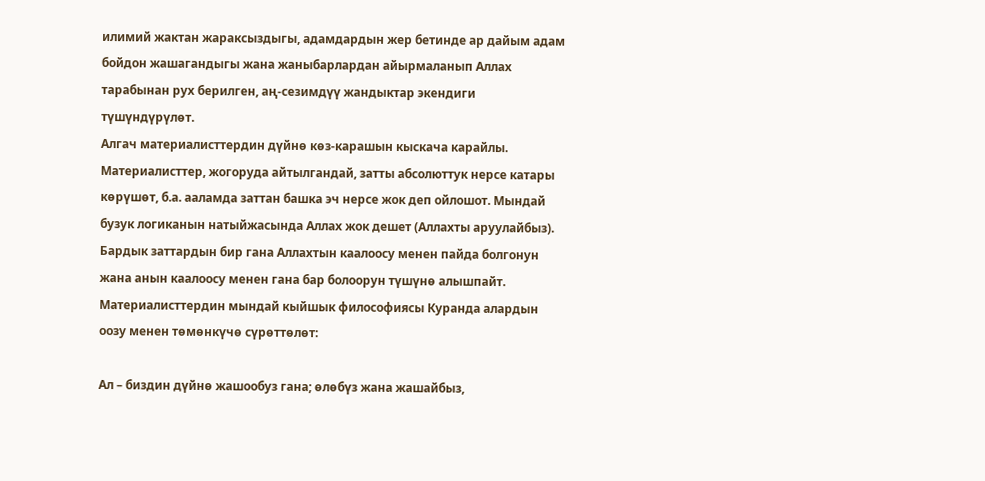илимий жактан жараксыздыгы, адамдардын жер бетинде ар дайым адам бойдон жашагандыгы жана жаныбарлардан айырмаланып Аллах тарабынан рух берилген, аң-сезимдүү жандыктар экендиги түшүндүрүлөт.
Алгач материалисттердин дүйнө көз-карашын кыскача карайлы. Материалисттер, жогоруда айтылгандай, затты абсолюттук нерсе катары көрүшөт, б.а. ааламда заттан башка эч нерсе жок деп ойлошот. Мындай бузук логиканын натыйжасында Аллах жок дешет (Аллахты аруулайбыз). Бардык заттардын бир гана Аллахтын каалоосу менен пайда болгонун жана анын каалоосу менен гана бар болоорун түшүнө алышпайт.
Материалисттердин мындай кыйшык философиясы Куранда алардын оозу менен төмөнкүчө сүрөттөлөт:

Ал – биздин дүйнө жашообуз гана; өлөбүз жана жашайбыз,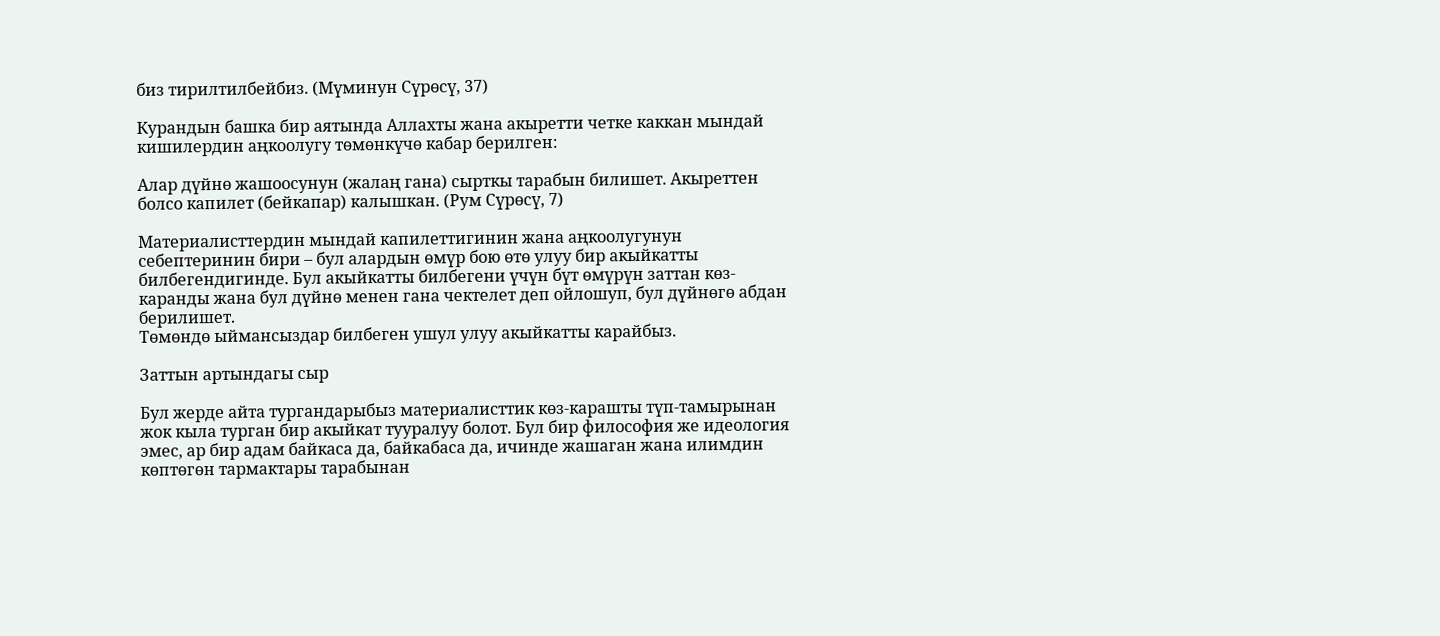биз тирилтилбейбиз. (Мүминун Сүрөсү, 37)

Курандын башка бир аятында Аллахты жана акыретти четке каккан мындай кишилердин аңкоолугу төмөнкүчө кабар берилген:

Алар дүйнө жашоосунун (жалаң гана) сырткы тарабын билишет. Акыреттен болсо капилет (бейкапар) калышкан. (Рум Сүрөсү, 7)

Материалисттердин мындай капилеттигинин жана аңкоолугунун себептеринин бири – бул алардын өмүр бою өтө улуу бир акыйкатты билбегендигинде. Бул акыйкатты билбегени үчүн бүт өмүрүн заттан көз-каранды жана бул дүйнө менен гана чектелет деп ойлошуп, бул дүйнөгө абдан берилишет.
Төмөндө ыймансыздар билбеген ушул улуу акыйкатты карайбыз.

Заттын артындагы сыр

Бул жерде айта тургандарыбыз материалисттик көз-карашты түп-тамырынан жок кыла турган бир акыйкат тууралуу болот. Бул бир философия же идеология эмес, ар бир адам байкаса да, байкабаса да, ичинде жашаган жана илимдин көптөгөн тармактары тарабынан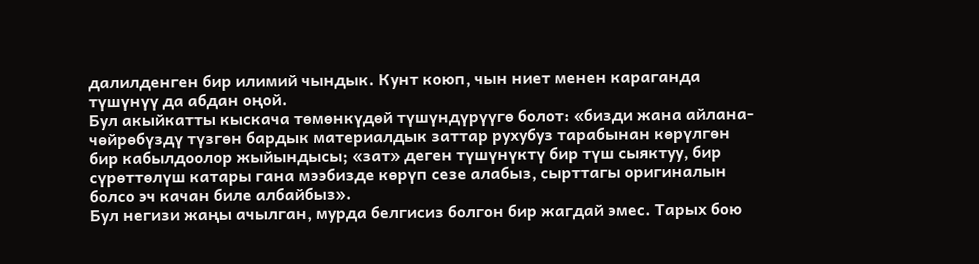далилденген бир илимий чындык. Кунт коюп, чын ниет менен караганда түшүнүү да абдан оңой.
Бул акыйкатты кыскача төмөнкүдөй түшүндүрүүгө болот: «бизди жана айлана-чөйрөбүздү түзгөн бардык материалдык заттар рухубуз тарабынан көрүлгөн бир кабылдоолор жыйындысы; «зат» деген түшүнүктү бир түш сыяктуу, бир сүрөттөлүш катары гана мээбизде көрүп сезе алабыз, сырттагы оригиналын болсо эч качан биле албайбыз».
Бул негизи жаңы ачылган, мурда белгисиз болгон бир жагдай эмес. Тарых бою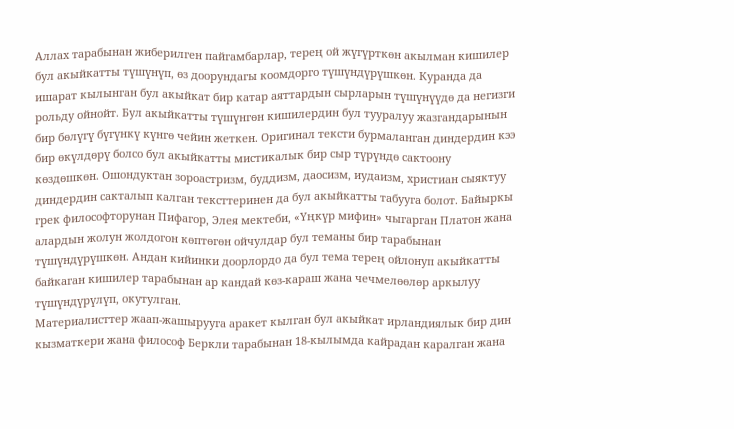Аллах тарабынан жиберилген пайгамбарлар, терең ой жүгүрткөн акылман кишилер бул акыйкатты түшүнүп, өз доорундагы коомдорго түшүндүрүшкөн. Куранда да ишарат кылынган бул акыйкат бир катар аяттардын сырларын түшүнүүдө да негизги рольду ойнойт. Бул акыйкатты түшүнгөн кишилердин бул тууралуу жазгандарынын бир бөлүгү бүгүнкү күнгө чейин жеткен. Оригинал тексти бурмаланган диндердин кээ бир өкүлдөрү болсо бул акыйкатты мистикалык бир сыр түрүндө сактоону көздөшкөн. Ошондуктан зороастризм, буддизм, даосизм, иудаизм, христиан сыяктуу диндердин сакталып калган тексттеринен да бул акыйкатты табууга болот. Байыркы грек философторунан Пифагор, Элея мектеби, «Үңкүр мифин» чыгарган Платон жана алардын жолун жолдогон көптөгөн ойчулдар бул теманы бир тарабынан түшүндүрүшкөн. Андан кийинки доорлордо да бул тема терең ойлонуп акыйкатты байкаган кишилер тарабынан ар кандай көз-караш жана чечмелөөлөр аркылуу түшүндүрүлүп, окутулган.
Материалисттер жаап-жашырууга аракет кылган бул акыйкат ирландиялык бир дин кызматкери жана философ Беркли тарабынан 18-кылымда кайрадан каралган жана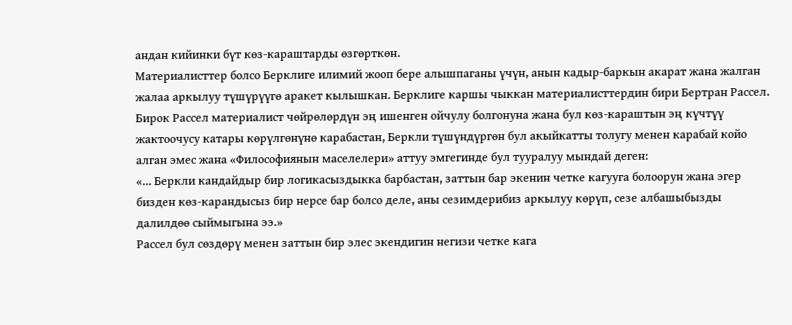андан кийинки бүт көз-караштарды өзгөрткөн.
Материалисттер болсо Берклиге илимий жооп бере алышпаганы үчүн, анын кадыр-баркын акарат жана жалган жалаа аркылуу түшүрүүгө аракет кылышкан. Берклиге каршы чыккан материалисттердин бири Бертран Рассел. Бирок Рассел материалист чөйрөлөрдүн эң ишенген ойчулу болгонуна жана бул көз-караштын эң күчтүү жактоочусу катары көрүлгөнүнө карабастан, Беркли түшүндүргөн бул акыйкатты толугу менен карабай койо алган эмес жана «Философиянын маселелери» аттуу эмгегинде бул тууралуу мындай деген:
«... Беркли кандайдыр бир логикасыздыкка барбастан, заттын бар экенин четке кагууга болоорун жана эгер бизден көз-карандысыз бир нерсе бар болсо деле, аны сезимдерибиз аркылуу көрүп, сезе албашыбызды далилдөө сыймыгына ээ.»
Рассел бул сөздөрү менен заттын бир элес экендигин негизи четке кага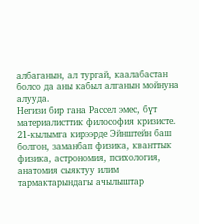албаганын, ал тургай, каалабастан болсо да аны кабыл алганын мойнуна алууда.
Негизи бир гана Рассел эмес, бүт материалисттик философия кризисте. 21-кылымга кирээрде Эйнштейн баш болгон, заманбап физика, кванттык физика, астрономия, психология, анатомия сыяктуу илим тармактарындагы ачылыштар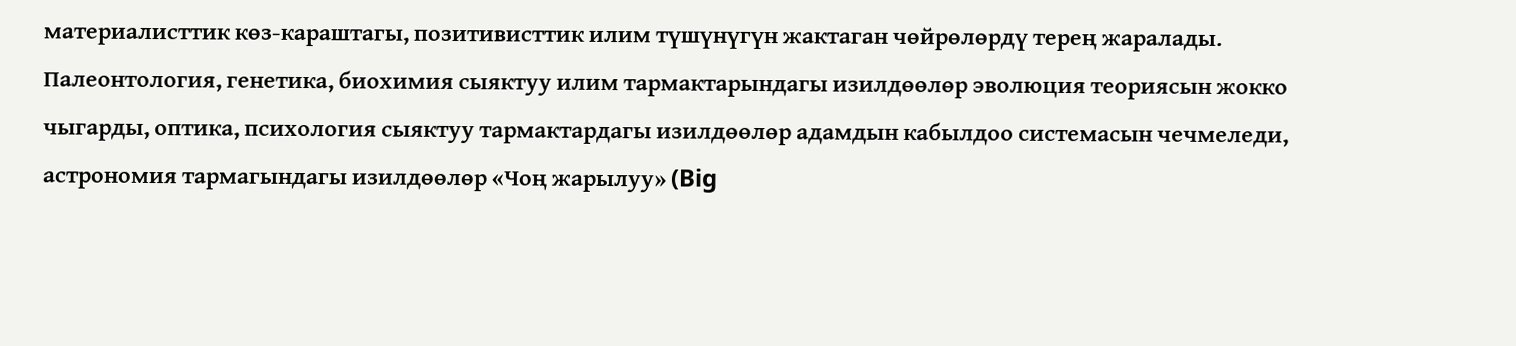материалисттик көз-караштагы, позитивисттик илим түшүнүгүн жактаган чөйрөлөрдү терең жаралады. Палеонтология, генетика, биохимия сыяктуу илим тармактарындагы изилдөөлөр эволюция теориясын жокко чыгарды, оптика, психология сыяктуу тармактардагы изилдөөлөр адамдын кабылдоо системасын чечмеледи, астрономия тармагындагы изилдөөлөр «Чоң жарылуу» (Big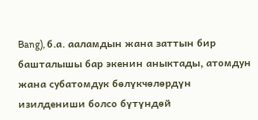Bang), б.а. ааламдын жана заттын бир башталышы бар экенин аныктады, атомдун жана субатомдук бөлүкчөлөрдүн изилдениши болсо бүтүндөй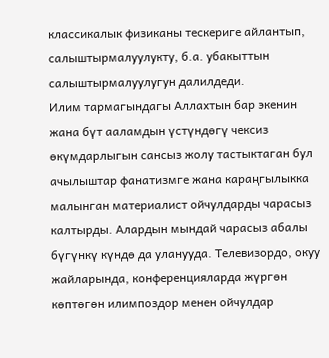классикалык физиканы тескериге айлантып, салыштырмалуулукту, б.а. убакыттын салыштырмалуулугун далилдеди.
Илим тармагындагы Аллахтын бар экенин жана бүт ааламдын үстүндөгү чексиз өкүмдарлыгын сансыз жолу тастыктаган бул ачылыштар фанатизмге жана караңгылыкка малынган материалист ойчулдарды чарасыз калтырды. Алардын мындай чарасыз абалы бүгүнкү күндө да уланууда. Телевизордо, окуу жайларында, конференцияларда жүргөн көптөгөн илимпоздор менен ойчулдар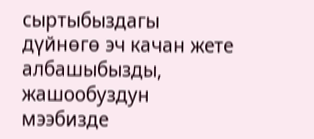сыртыбыздагы дүйнөгө эч качан жете албашыбызды, жашообуздун мээбизде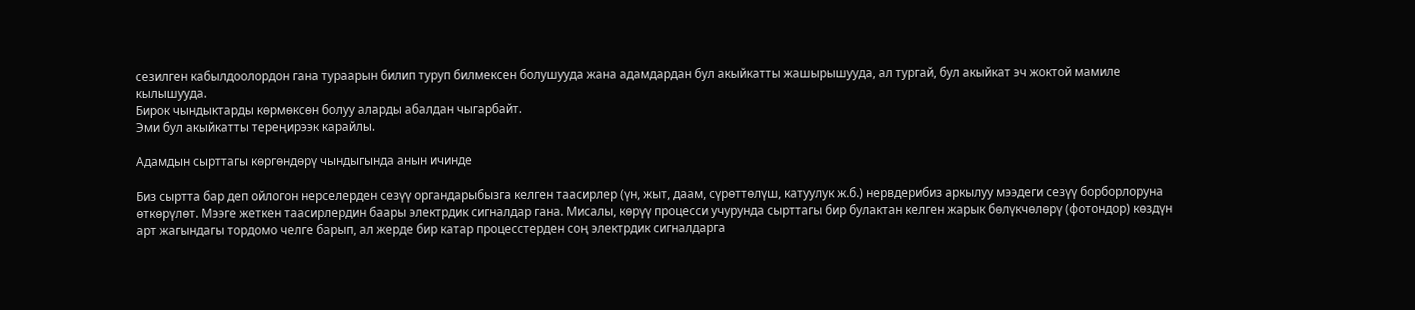сезилген кабылдоолордон гана тураарын билип туруп билмексен болушууда жана адамдардан бул акыйкатты жашырышууда, ал тургай, бул акыйкат эч жоктой мамиле кылышууда.
Бирок чындыктарды көрмөксөн болуу аларды абалдан чыгарбайт.
Эми бул акыйкатты тереңирээк карайлы.

Адамдын сырттагы көргөндөрү чындыгында анын ичинде

Биз сыртта бар деп ойлогон нерселерден сезүү органдарыбызга келген таасирлер (үн, жыт, даам, сүрөттөлүш, катуулук ж.б.) нервдерибиз аркылуу мээдеги сезүү борборлоруна өткөрүлөт. Мээге жеткен таасирлердин баары электрдик сигналдар гана. Мисалы, көрүү процесси учурунда сырттагы бир булактан келген жарык бөлүкчөлөрү (фотондор) көздүн арт жагындагы тордомо челге барып, ал жерде бир катар процесстерден соң электрдик сигналдарга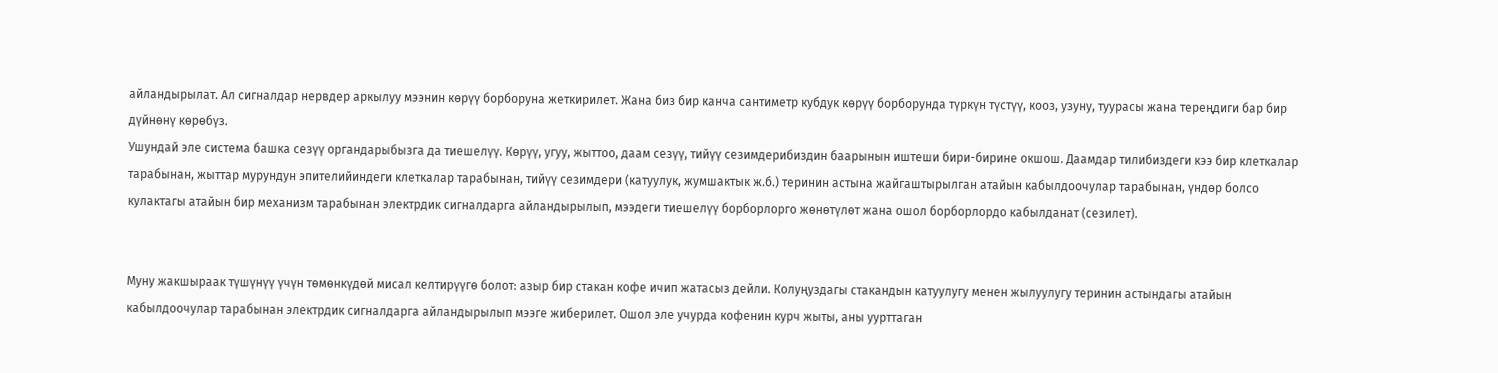айландырылат. Ал сигналдар нервдер аркылуу мээнин көрүү борборуна жеткирилет. Жана биз бир канча сантиметр кубдук көрүү борборунда түркүн түстүү, кооз, узуну, туурасы жана тереңдиги бар бир дүйнөнү көрөбүз.
Ушундай эле система башка сезүү органдарыбызга да тиешелүү. Көрүү, угуу, жыттоо, даам сезүү, тийүү сезимдерибиздин баарынын иштеши бири-бирине окшош. Даамдар тилибиздеги кээ бир клеткалар тарабынан, жыттар мурундун эпителийиндеги клеткалар тарабынан, тийүү сезимдери (катуулук, жумшактык ж.б.) теринин астына жайгаштырылган атайын кабылдоочулар тарабынан, үндөр болсо кулактагы атайын бир механизм тарабынан электрдик сигналдарга айландырылып, мээдеги тиешелүү борборлорго жөнөтүлөт жана ошол борборлордо кабылданат (сезилет).


Муну жакшыраак түшүнүү үчүн төмөнкүдөй мисал келтирүүгө болот: азыр бир стакан кофе ичип жатасыз дейли. Колуңуздагы стакандын катуулугу менен жылуулугу теринин астындагы атайын кабылдоочулар тарабынан электрдик сигналдарга айландырылып мээге жиберилет. Ошол эле учурда кофенин курч жыты, аны уурттаган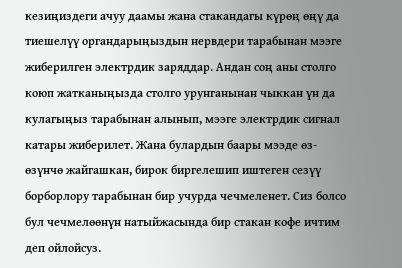кезиңиздеги ачуу даамы жана стакандагы күрөң өңү да тиешелүү органдарыңыздын нервдери тарабынан мээге жиберилген электрдик заряддар. Андан соң аны столго коюп жатканыңызда столго урунганынан чыккан үн да кулагыңыз тарабынан алынып, мээге электрдик сигнал катары жиберилет. Жана булардын баары мээде өз-өзүнчө жайгашкан, бирок биргелешип иштеген сезүү борборлору тарабынан бир учурда чечмеленет. Сиз болсо бул чечмелөөнүн натыйжасында бир стакан кофе ичтим деп ойлойсуз.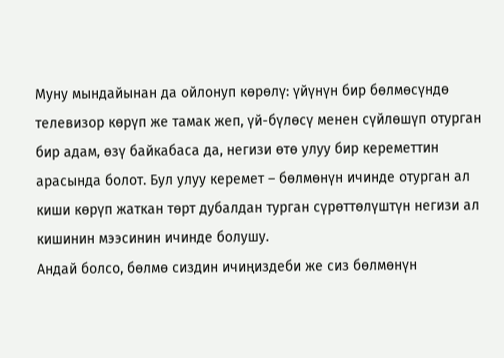Муну мындайынан да ойлонуп көрөлү: үйүнүн бир бөлмөсүндө телевизор көрүп же тамак жеп, үй-бүлөсү менен сүйлөшүп отурган бир адам, өзү байкабаса да, негизи өтө улуу бир кереметтин арасында болот. Бул улуу керемет – бөлмөнүн ичинде отурган ал киши көрүп жаткан төрт дубалдан турган сүрөттөлүштүн негизи ал кишинин мээсинин ичинде болушу.
Андай болсо, бөлмө сиздин ичиңиздеби же сиз бөлмөнүн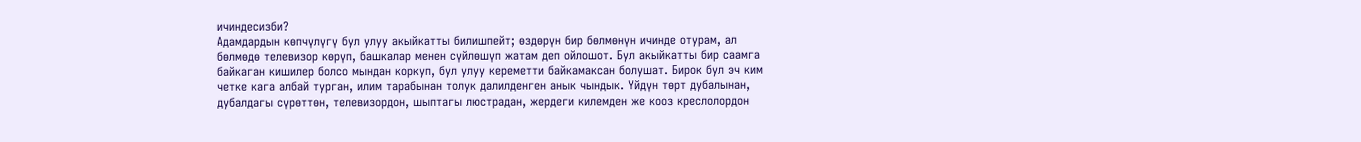ичиндесизби?
Адамдардын көпчүлүгү бул улуу акыйкатты билишпейт; өздөрүн бир бөлмөнүн ичинде отурам, ал бөлмөдө телевизор көрүп, башкалар менен сүйлөшүп жатам деп ойлошот. Бул акыйкатты бир саамга байкаган кишилер болсо мындан коркуп, бул улуу кереметти байкамаксан болушат. Бирок бул эч ким четке кага албай турган, илим тарабынан толук далилденген анык чындык. Үйдүн төрт дубалынан, дубалдагы сүрөттөн, телевизордон, шыптагы люстрадан, жердеги килемден же кооз креслолордон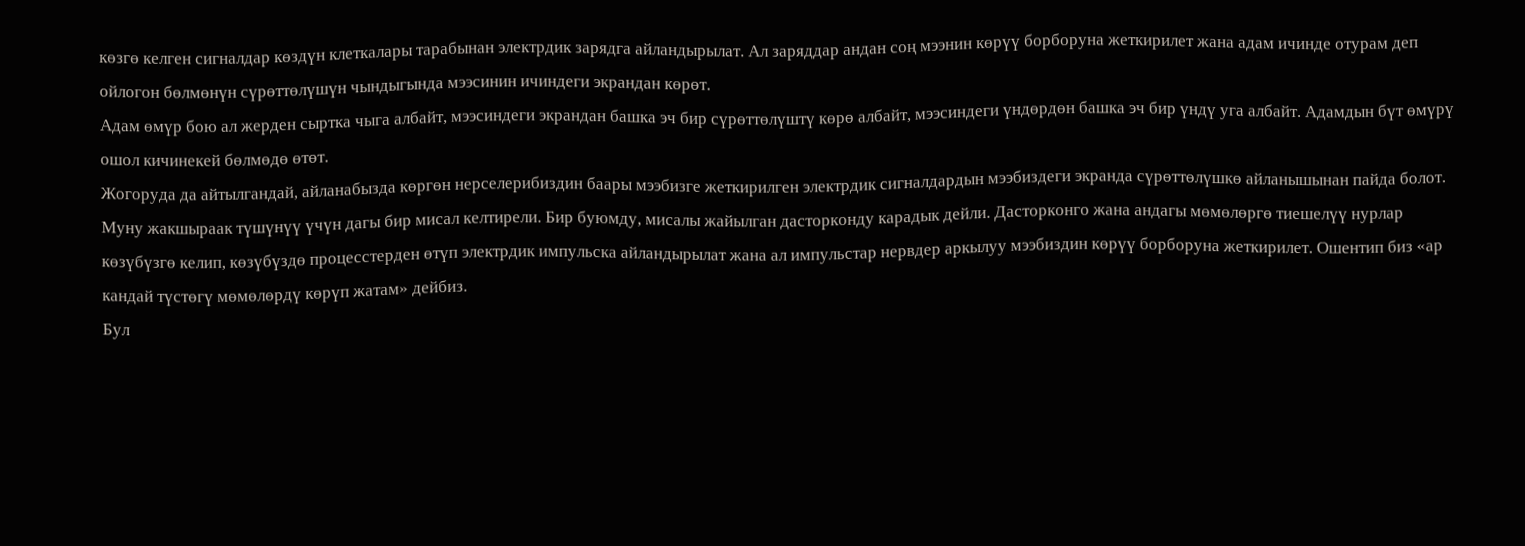көзгө келген сигналдар көздүн клеткалары тарабынан электрдик зарядга айландырылат. Ал заряддар андан соң мээнин көрүү борборуна жеткирилет жана адам ичинде отурам деп ойлогон бөлмөнүн сүрөттөлүшүн чындыгында мээсинин ичиндеги экрандан көрөт.
Адам өмүр бою ал жерден сыртка чыга албайт, мээсиндеги экрандан башка эч бир сүрөттөлүштү көрө албайт, мээсиндеги үндөрдөн башка эч бир үндү уга албайт. Адамдын бүт өмүрү ошол кичинекей бөлмөдө өтөт.
Жогоруда да айтылгандай, айланабызда көргөн нерселерибиздин баары мээбизге жеткирилген электрдик сигналдардын мээбиздеги экранда сүрөттөлүшкө айланышынан пайда болот.
Муну жакшыраак түшүнүү үчүн дагы бир мисал келтирели. Бир буюмду, мисалы жайылган дасторконду карадык дейли. Дасторконго жана андагы мөмөлөргө тиешелүү нурлар көзүбүзгө келип, көзүбүздө процесстерден өтүп электрдик импульска айландырылат жана ал импульстар нервдер аркылуу мээбиздин көрүү борборуна жеткирилет. Ошентип биз «ар кандай түстөгү мөмөлөрдү көрүп жатам» дейбиз.
Бул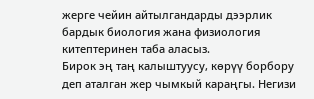жерге чейин айтылгандарды дээрлик бардык биология жана физиология китептеринен таба аласыз.
Бирок эң таң калыштуусу, көрүү борбору деп аталган жер чымкый караңгы. Негизи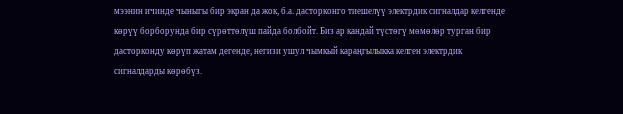мээнин ичинде чыныгы бир экран да жок, б.а. дасторконго тиешелүү электрдик сигналдар келгенде көрүү борборунда бир сүрөттөлүш пайда болбойт. Биз ар кандай түстөгү мөмөлөр турган бир дасторконду көрүп жатам дегенде, негизи ушул чымкый караңгылыкка келген электрдик сигналдарды көрөбүз.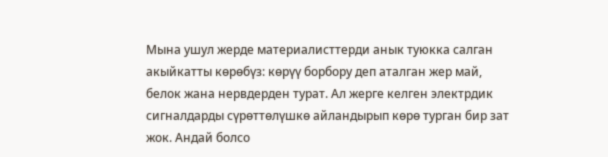Мына ушул жерде материалисттерди анык туюкка салган акыйкатты көрөбүз: көрүү борбору деп аталган жер май, белок жана нервдерден турат. Ал жерге келген электрдик сигналдарды сүрөттөлүшкө айландырып көрө турган бир зат жок. Андай болсо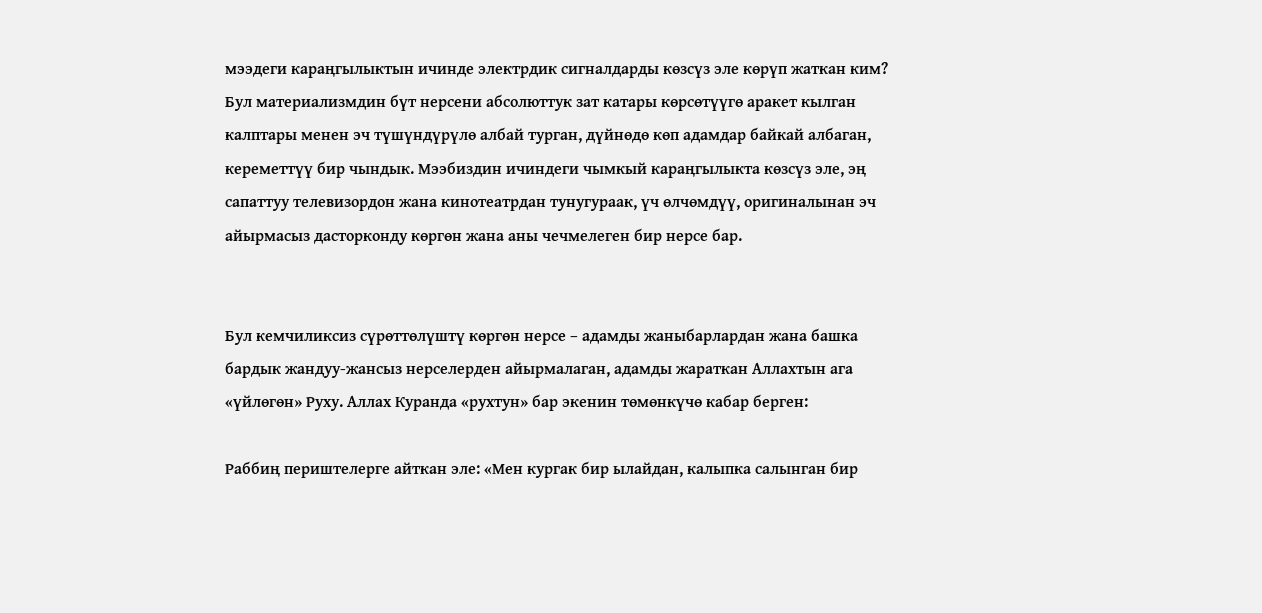мээдеги караңгылыктын ичинде электрдик сигналдарды көзсүз эле көрүп жаткан ким?
Бул материализмдин бүт нерсени абсолюттук зат катары көрсөтүүгө аракет кылган калптары менен эч түшүндүрүлө албай турган, дүйнөдө көп адамдар байкай албаган, кереметтүү бир чындык. Мээбиздин ичиндеги чымкый караңгылыкта көзсүз эле, эң сапаттуу телевизордон жана кинотеатрдан тунугураак, үч өлчөмдүү, оригиналынан эч айырмасыз дасторконду көргөн жана аны чечмелеген бир нерсе бар.


Бул кемчиликсиз сүрөттөлүштү көргөн нерсе – адамды жаныбарлардан жана башка бардык жандуу-жансыз нерселерден айырмалаган, адамды жараткан Аллахтын ага «үйлөгөн» Руху. Аллах Куранда «рухтун» бар экенин төмөнкүчө кабар берген:

Раббиң периштелерге айткан эле: «Мен кургак бир ылайдан, калыпка салынган бир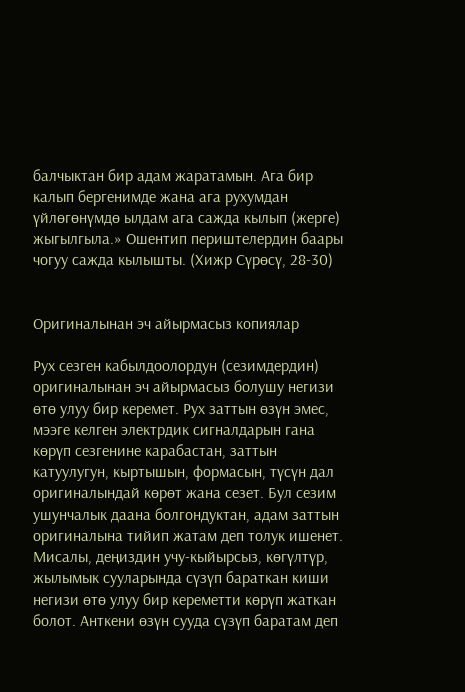балчыктан бир адам жаратамын. Ага бир калып бергенимде жана ага рухумдан үйлөгөнүмдө ылдам ага сажда кылып (жерге) жыгылгыла.» Ошентип периштелердин баары чогуу сажда кылышты. (Хижр Сүрөсү, 28-30)


Оригиналынан эч айырмасыз копиялар

Рух сезген кабылдоолордун (сезимдердин) оригиналынан эч айырмасыз болушу негизи өтө улуу бир керемет. Рух заттын өзүн эмес, мээге келген электрдик сигналдарын гана көрүп сезгенине карабастан, заттын катуулугун, кыртышын, формасын, түсүн дал оригиналындай көрөт жана сезет. Бул сезим ушунчалык даана болгондуктан, адам заттын оригиналына тийип жатам деп толук ишенет.
Мисалы, деңиздин учу-кыйырсыз, көгүлтүр, жылымык сууларында сүзүп бараткан киши негизи өтө улуу бир кереметти көрүп жаткан болот. Анткени өзүн сууда сүзүп баратам деп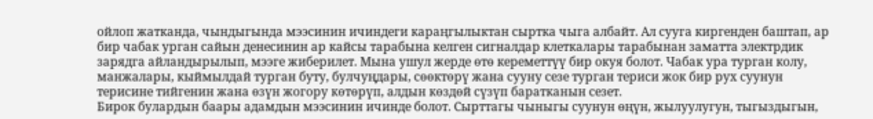ойлоп жатканда, чындыгында мээсинин ичиндеги караңгылыктан сыртка чыга албайт. Ал сууга киргенден баштап, ар бир чабак урган сайын денесинин ар кайсы тарабына келген сигналдар клеткалары тарабынан заматта электрдик зарядга айландырылып, мээге жиберилет. Мына ушул жерде өтө кереметтүү бир окуя болот. Чабак ура турган колу, манжалары, кыймылдай турган буту, булчуңдары, сөөктөрү жана сууну сезе турган териси жок бир рух суунун терисине тийгенин жана өзүн жогору көтөрүп, алдын көздөй сүзүп баратканын сезет.
Бирок булардын баары адамдын мээсинин ичинде болот. Сырттагы чыныгы суунун өңүн, жылуулугун, тыгыздыгын,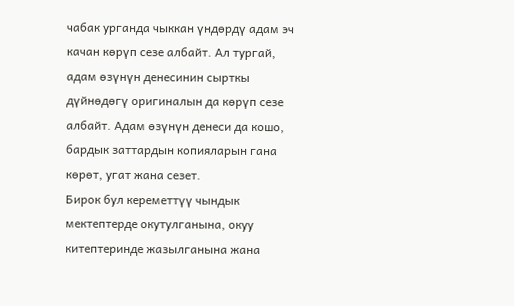чабак урганда чыккан үндөрдү адам эч качан көрүп сезе албайт. Ал тургай, адам өзүнүн денесинин сырткы дүйнөдөгү оригиналын да көрүп сезе албайт. Адам өзүнүн денеси да кошо, бардык заттардын копияларын гана көрөт, угат жана сезет.
Бирок бул кереметтүү чындык мектептерде окутулганына, окуу китептеринде жазылганына жана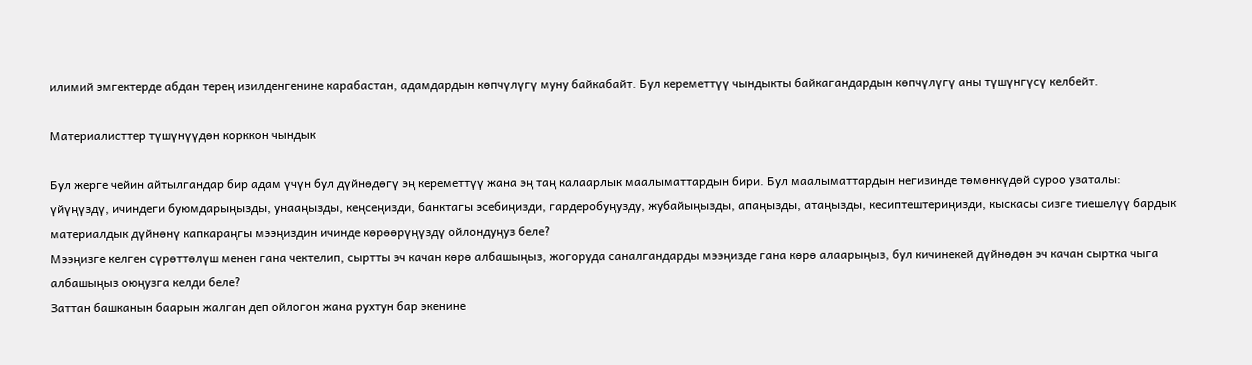илимий эмгектерде абдан терең изилденгенине карабастан, адамдардын көпчүлүгү муну байкабайт. Бул кереметтүү чындыкты байкагандардын көпчүлүгү аны түшүнгүсү келбейт.

Материалисттер түшүнүүдөн корккон чындык

Бул жерге чейин айтылгандар бир адам үчүн бул дүйнөдөгү эң кереметтүү жана эң таң калаарлык маалыматтардын бири. Бул маалыматтардын негизинде төмөнкүдөй суроо узаталы: үйүңүздү, ичиндеги буюмдарыңызды, унааңызды, кеңсеңизди, банктагы эсебиңизди, гардеробуңузду, жубайыңызды, апаңызды, атаңызды, кесиптештериңизди, кыскасы сизге тиешелүү бардык материалдык дүйнөнү капкараңгы мээңиздин ичинде көрөөрүңүздү ойлондуңуз беле?
Мээңизге келген сүрөттөлүш менен гана чектелип, сыртты эч качан көрө албашыңыз, жогоруда саналгандарды мээңизде гана көрө алаарыңыз, бул кичинекей дүйнөдөн эч качан сыртка чыга албашыңыз оюңузга келди беле?
Заттан башканын баарын жалган деп ойлогон жана рухтун бар экенине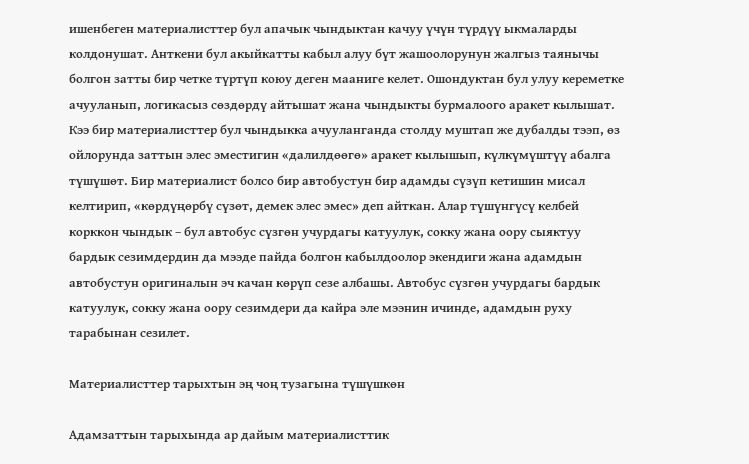ишенбеген материалисттер бул апачык чындыктан качуу үчүн түрдүү ыкмаларды колдонушат. Анткени бул акыйкатты кабыл алуу бүт жашоолорунун жалгыз таянычы болгон затты бир четке түртүп коюу деген мааниге келет. Ошондуктан бул улуу кереметке ачууланып, логикасыз сөздөрдү айтышат жана чындыкты бурмалоого аракет кылышат.
Кээ бир материалисттер бул чындыкка ачууланганда столду муштап же дубалды тээп, өз ойлорунда заттын элес эместигин «далилдөөгө» аракет кылышып, күлкүмүштүү абалга түшүшөт. Бир материалист болсо бир автобустун бир адамды сүзүп кетишин мисал келтирип, «көрдүңөрбү сүзөт, демек элес эмес» деп айткан. Алар түшүнгүсү келбей корккон чындык – бул автобус сүзгөн учурдагы катуулук, сокку жана оору сыяктуу бардык сезимдердин да мээде пайда болгон кабылдоолор экендиги жана адамдын автобустун оригиналын эч качан көрүп сезе албашы. Автобус сүзгөн учурдагы бардык катуулук, сокку жана оору сезимдери да кайра эле мээнин ичинде, адамдын руху тарабынан сезилет.

Материалисттер тарыхтын эң чоң тузагына түшүшкөн

Адамзаттын тарыхында ар дайым материалисттик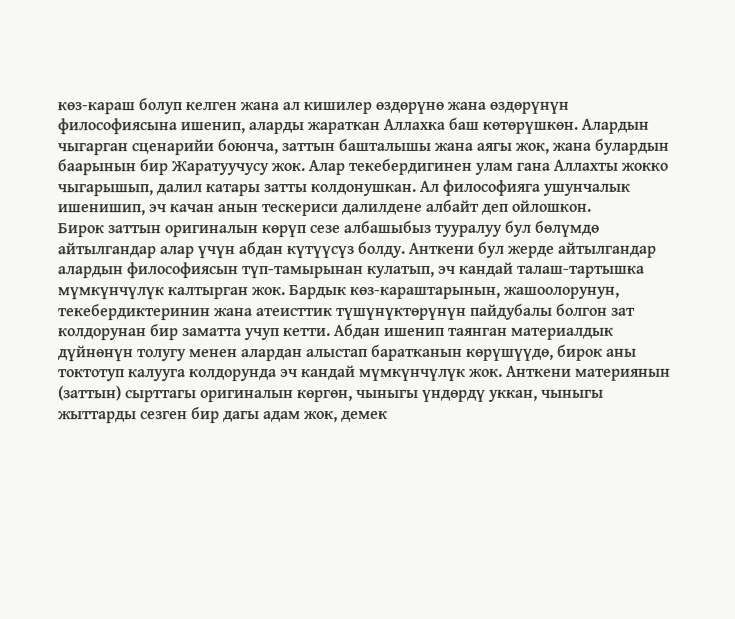көз-караш болуп келген жана ал кишилер өздөрүнө жана өздөрүнүн философиясына ишенип, аларды жараткан Аллахка баш көтөрүшкөн. Алардын чыгарган сценарийи боюнча, заттын башталышы жана аягы жок, жана булардын баарынын бир Жаратуучусу жок. Алар текебердигинен улам гана Аллахты жокко чыгарышып, далил катары затты колдонушкан. Ал философияга ушунчалык ишенишип, эч качан анын тескериси далилдене албайт деп ойлошкон.
Бирок заттын оригиналын көрүп сезе албашыбыз тууралуу бул бөлүмдө айтылгандар алар үчүн абдан күтүүсүз болду. Анткени бул жерде айтылгандар алардын философиясын түп-тамырынан кулатып, эч кандай талаш-тартышка мүмкүнчүлүк калтырган жок. Бардык көз-караштарынын, жашоолорунун, текебердиктеринин жана атеисттик түшүнүктөрүнүн пайдубалы болгон зат колдорунан бир заматта учуп кетти. Абдан ишенип таянган материалдык дүйнөнүн толугу менен алардан алыстап баратканын көрүшүүдө, бирок аны токтотуп калууга колдорунда эч кандай мүмкүнчүлүк жок. Анткени материянын (заттын) сырттагы оригиналын көргөн, чыныгы үндөрдү уккан, чыныгы жыттарды сезген бир дагы адам жок, демек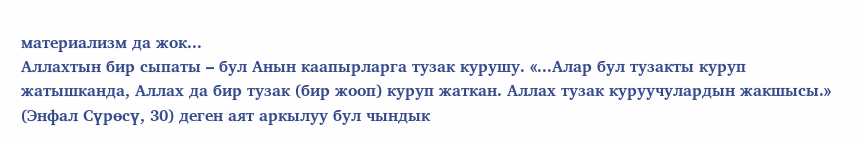материализм да жок...
Аллахтын бир сыпаты – бул Анын каапырларга тузак курушу. «...Алар бул тузакты куруп жатышканда, Аллах да бир тузак (бир жооп) куруп жаткан. Аллах тузак куруучулардын жакшысы.» (Энфал Сүрөсү, 30) деген аят аркылуу бул чындык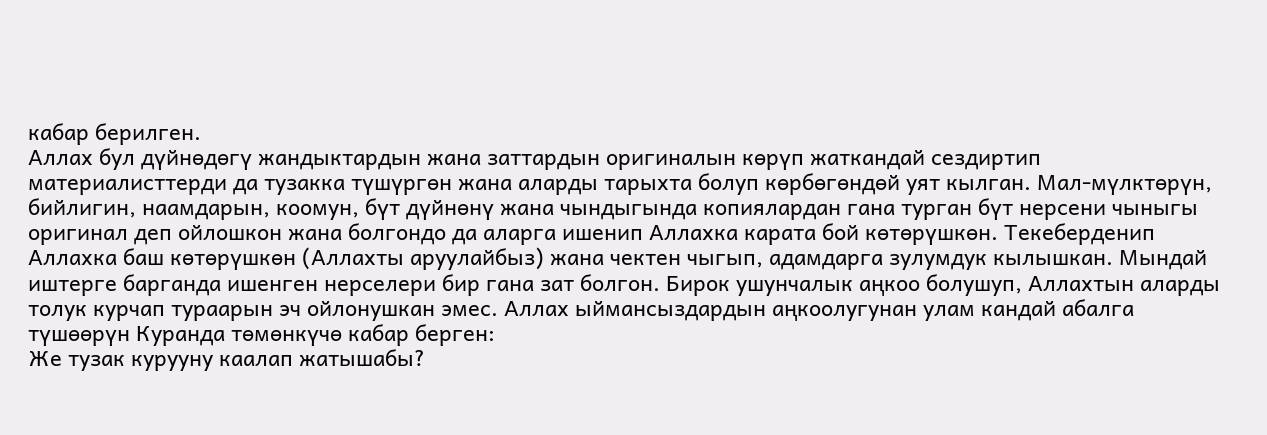кабар берилген.
Аллах бул дүйнөдөгү жандыктардын жана заттардын оригиналын көрүп жаткандай сездиртип материалисттерди да тузакка түшүргөн жана аларды тарыхта болуп көрбөгөндөй уят кылган. Мал-мүлктөрүн, бийлигин, наамдарын, коомун, бүт дүйнөнү жана чындыгында копиялардан гана турган бүт нерсени чыныгы оригинал деп ойлошкон жана болгондо да аларга ишенип Аллахка карата бой көтөрүшкөн. Текеберденип Аллахка баш көтөрүшкөн (Аллахты аруулайбыз) жана чектен чыгып, адамдарга зулумдук кылышкан. Мындай иштерге барганда ишенген нерселери бир гана зат болгон. Бирок ушунчалык аңкоо болушуп, Аллахтын аларды толук курчап тураарын эч ойлонушкан эмес. Аллах ыймансыздардын аңкоолугунан улам кандай абалга түшөөрүн Куранда төмөнкүчө кабар берген:
Же тузак курууну каалап жатышабы?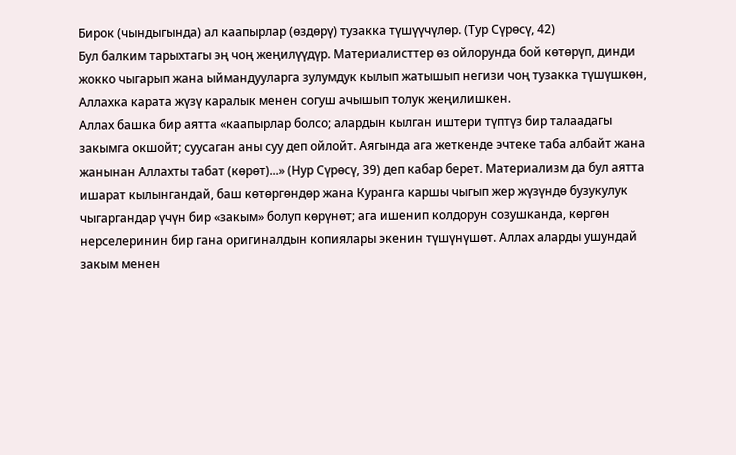Бирок (чындыгында) ал каапырлар (өздөрү) тузакка түшүүчүлөр. (Тур Сүрөсү, 42)
Бул балким тарыхтагы эң чоң жеңилүүдүр. Материалисттер өз ойлорунда бой көтөрүп, динди жокко чыгарып жана ыймандууларга зулумдук кылып жатышып негизи чоң тузакка түшүшкөн, Аллахка карата жүзү каралык менен согуш ачышып толук жеңилишкен.
Аллах башка бир аятта «каапырлар болсо; алардын кылган иштери түптүз бир талаадагы закымга окшойт; суусаган аны суу деп ойлойт. Аягында ага жеткенде эчтеке таба албайт жана жанынан Аллахты табат (көрөт)...» (Нур Сүрөсү, 39) деп кабар берет. Материализм да бул аятта ишарат кылынгандай, баш көтөргөндөр жана Куранга каршы чыгып жер жүзүндө бузукулук чыгаргандар үчүн бир «закым» болуп көрүнөт; ага ишенип колдорун созушканда, көргөн нерселеринин бир гана оригиналдын копиялары экенин түшүнүшөт. Аллах аларды ушундай закым менен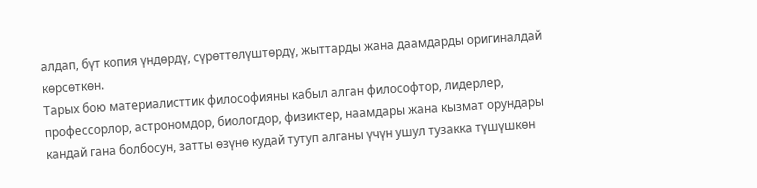алдап, бүт копия үндөрдү, сүрөттөлүштөрдү, жыттарды жана даамдарды оригиналдай көрсөткөн.
Тарых бою материалисттик философияны кабыл алган философтор, лидерлер, профессорлор, астрономдор, биологдор, физиктер, наамдары жана кызмат орундары кандай гана болбосун, затты өзүнө кудай тутуп алганы үчүн ушул тузакка түшүшкөн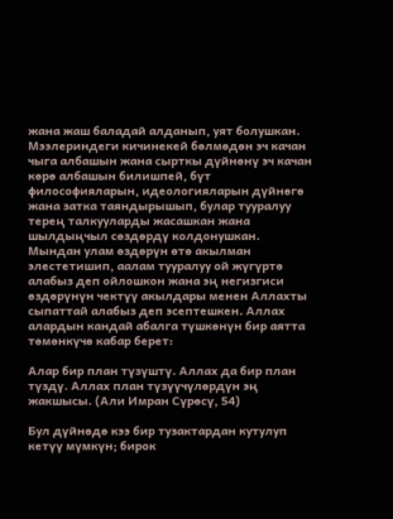жана жаш баладай алданып, уят болушкан. Мээлериндеги кичинекей бөлмөдөн эч качан чыга албашын жана сырткы дүйнөнү эч качан көрө албашын билишпей, бүт философияларын, идеологияларын дүйнөгө жана затка таяндырышып, булар тууралуу терең талкууларды жасашкан жана шылдыңчыл сөздөрдү колдонушкан. Мындан улам өздөрүн өтө акылман элестетишип, аалам тууралуу ой жүгүртө алабыз деп ойлошкон жана эң негизгиси өздөрүнүн чектүү акылдары менен Аллахты сыпаттай алабыз деп эсептешкен. Аллах алардын кандай абалга түшкөнүн бир аятта төмөнкүчө кабар берет:

Алар бир план түзүштү. Аллах да бир план түздү. Аллах план түзүүчүлөрдүн эң жакшысы. (Али Имран Сүрөсү, 54)

Бул дүйнөдө кээ бир тузактардан кутулуп кетүү мүмкүн; бирок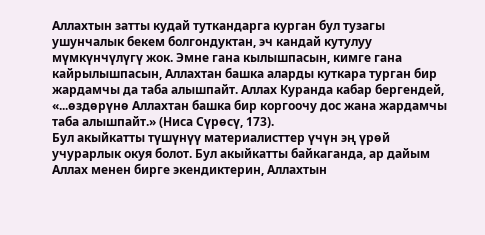Аллахтын затты кудай туткандарга курган бул тузагы ушунчалык бекем болгондуктан, эч кандай кутулуу мүмкүнчүлүгү жок. Эмне гана кылышпасын, кимге гана кайрылышпасын, Аллахтан башка аларды куткара турган бир жардамчы да таба алышпайт. Аллах Куранда кабар бергендей, «...өздөрүнө Аллахтан башка бир коргоочу дос жана жардамчы таба алышпайт.» (Ниса Сүрөсү, 173).
Бул акыйкатты түшүнүү материалисттер үчүн эң үрөй учурарлык окуя болот. Бул акыйкатты байкаганда, ар дайым Аллах менен бирге экендиктерин, Аллахтын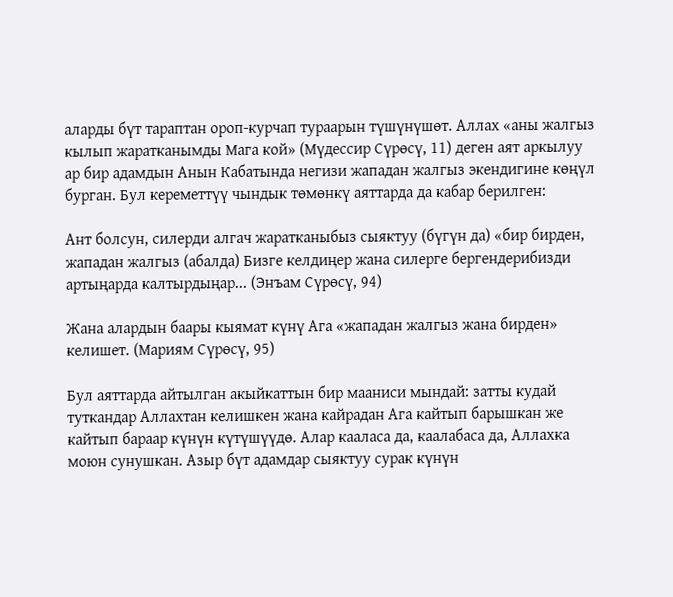аларды бүт тараптан ороп-курчап тураарын түшүнүшөт. Аллах «аны жалгыз кылып жаратканымды Мага кой» (Мүдессир Сүрөсү, 11) деген аят аркылуу ар бир адамдын Анын Кабатында негизи жападан жалгыз экендигине көңүл бурган. Бул кереметтүү чындык төмөнкү аяттарда да кабар берилген:

Ант болсун, силерди алгач жаратканыбыз сыяктуу (бүгүн да) «бир бирден, жападан жалгыз (абалда) Бизге келдиңер жана силерге бергендерибизди артыңарда калтырдыңар... (Энъам Сүрөсү, 94)

Жана алардын баары кыямат күнү Ага «жападан жалгыз жана бирден» келишет. (Мариям Сүрөсү, 95)

Бул аяттарда айтылган акыйкаттын бир мааниси мындай: затты кудай туткандар Аллахтан келишкен жана кайрадан Ага кайтып барышкан же кайтып бараар күнүн күтүшүүдө. Алар кааласа да, каалабаса да, Аллахка моюн сунушкан. Азыр бүт адамдар сыяктуу сурак күнүн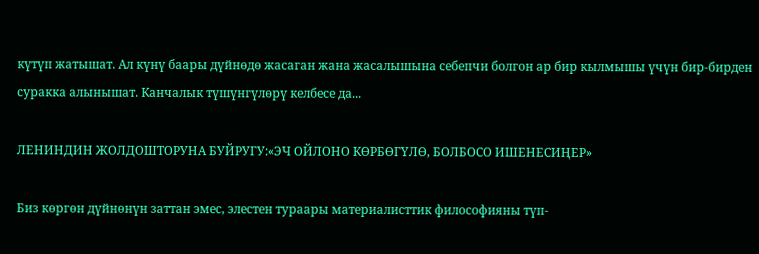күтүп жатышат. Ал күнү баары дүйнөдө жасаган жана жасалышына себепчи болгон ар бир кылмышы үчүн бир-бирден суракка алынышат. Канчалык түшүнгүлөрү келбесе да...

ЛЕНИНДИН ЖОЛДОШТОРУНА БУЙРУГУ:«ЭЧ ОЙЛОНО КӨРБӨГҮЛӨ, БОЛБОСО ИШЕНЕСИҢЕР»

Биз көргөн дүйнөнүн заттан эмес, элестен тураары материалисттик философияны түп-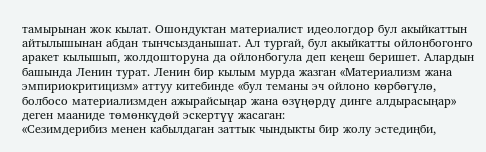тамырынан жок кылат. Ошондуктан материалист идеологдор бул акыйкаттын айтылышынан абдан тынчсызданышат. Ал тургай, бул акыйкатты ойлонбогонго аракет кылышып, жолдошторуна да ойлонбогула деп кеңеш беришет. Алардын башында Ленин турат. Ленин бир кылым мурда жазган «Материализм жана эмпириокритицизм» аттуу китебинде «бул теманы эч ойлоно көрбөгүлө, болбосо материализмден ажырайсыңар жана өзүңөрдү динге алдырасыңар» деген мааниде төмөнкүдөй эскертүү жасаган:
«Сезимдерибиз менен кабылдаган заттык чындыкты бир жолу эстедиңби,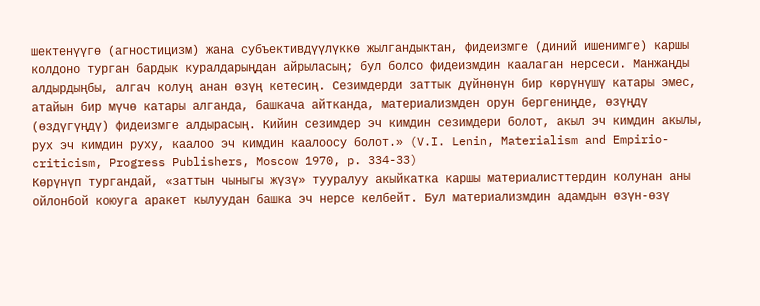шектенүүгө (агностицизм) жана субъективдүүлүккө жылгандыктан, фидеизмге (диний ишенимге) каршы колдоно турган бардык куралдарыңдан айрыласың; бул болсо фидеизмдин каалаган нерсеси. Манжаңды алдырдыңбы, алгач колуң анан өзүң кетесиң. Сезимдерди заттык дүйнөнүн бир көрүнүшү катары эмес, атайын бир мүчө катары алганда, башкача айтканда, материализмден орун бергениңде, өзүңдү (өздүгүңдү) фидеизмге алдырасың. Кийин сезимдер эч кимдин сезимдери болот, акыл эч кимдин акылы, рух эч кимдин руху, каалоо эч кимдин каалоосу болот.» (V.I. Lenin, Materialism and Empirio-criticism, Progress Publishers, Moscow 1970, p. 334-33)
Көрүнүп тургандай, «заттын чыныгы жүзү» тууралуу акыйкатка каршы материалисттердин колунан аны ойлонбой коюуга аракет кылуудан башка эч нерсе келбейт. Бул материализмдин адамдын өзүн-өзү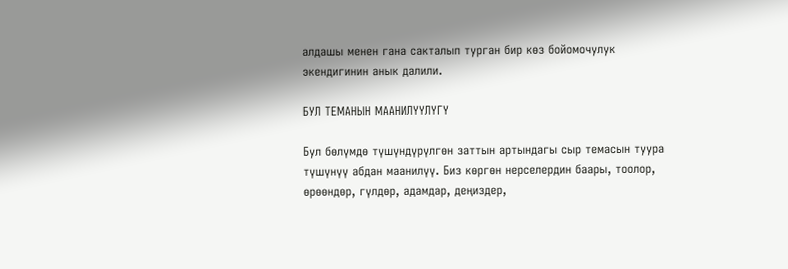алдашы менен гана сакталып турган бир көз бойомочулук экендигинин анык далили.

БУЛ ТЕМАНЫН МААНИЛҮҮЛҮГҮ

Бул бөлүмдө түшүндүрүлгөн заттын артындагы сыр темасын туура түшүнүү абдан маанилүү. Биз көргөн нерселердин баары, тоолор, өрөөндөр, гүлдөр, адамдар, деңиздер,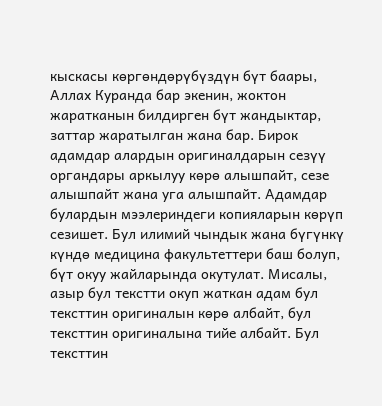кыскасы көргөндөрүбүздүн бүт баары, Аллах Куранда бар экенин, жоктон жаратканын билдирген бүт жандыктар, заттар жаратылган жана бар. Бирок адамдар алардын оригиналдарын сезүү органдары аркылуу көрө алышпайт, сезе алышпайт жана уга алышпайт. Адамдар булардын мээлериндеги копияларын көрүп сезишет. Бул илимий чындык жана бүгүнкү күндө медицина факультеттери баш болуп, бүт окуу жайларында окутулат. Мисалы, азыр бул текстти окуп жаткан адам бул тексттин оригиналын көрө албайт, бул тексттин оригиналына тийе албайт. Бул тексттин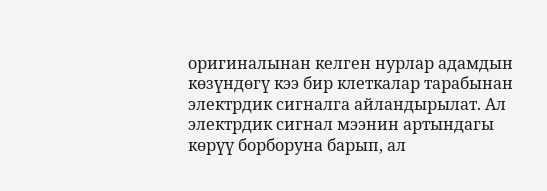оригиналынан келген нурлар адамдын көзүндөгү кээ бир клеткалар тарабынан электрдик сигналга айландырылат. Ал электрдик сигнал мээнин артындагы көрүү борборуна барып, ал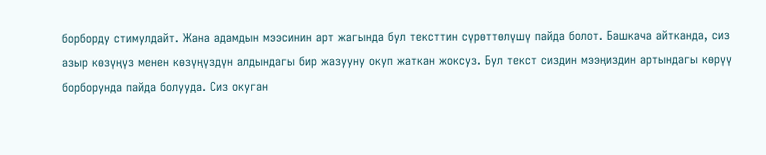борборду стимулдайт. Жана адамдын мээсинин арт жагында бул тексттин сүрөттөлүшү пайда болот. Башкача айтканда, сиз азыр көзүңүз менен көзүңүздүн алдындагы бир жазууну окуп жаткан жоксуз. Бул текст сиздин мээңиздин артындагы көрүү борборунда пайда болууда. Сиз окуган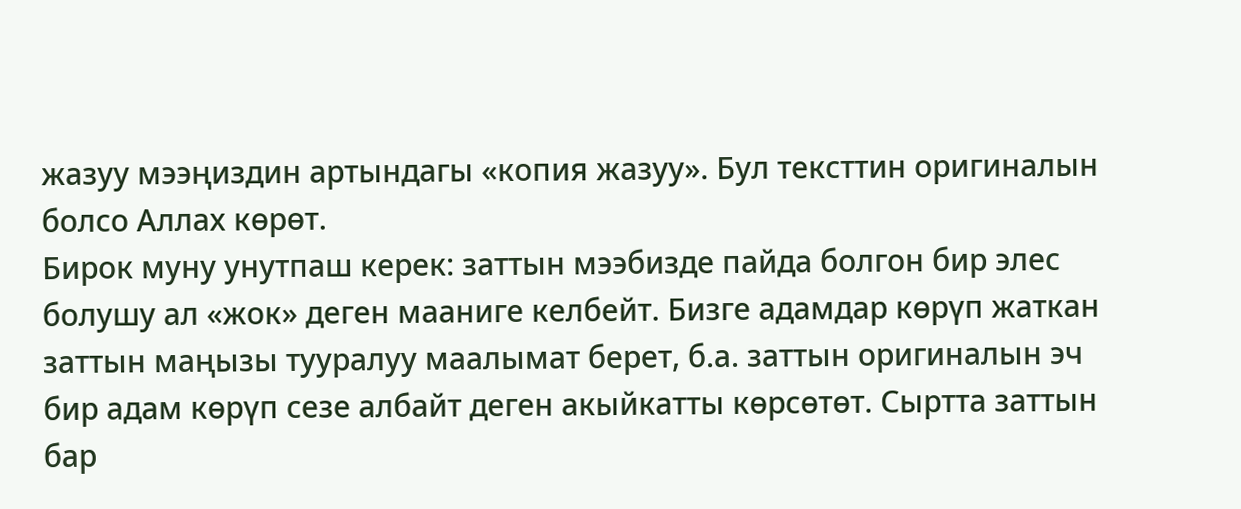жазуу мээңиздин артындагы «копия жазуу». Бул тексттин оригиналын болсо Аллах көрөт.
Бирок муну унутпаш керек: заттын мээбизде пайда болгон бир элес болушу ал «жок» деген мааниге келбейт. Бизге адамдар көрүп жаткан заттын маңызы тууралуу маалымат берет, б.а. заттын оригиналын эч бир адам көрүп сезе албайт деген акыйкатты көрсөтөт. Сыртта заттын бар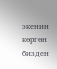экенин көргөн бизден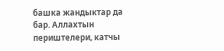башка жандыктар да бар. Аллахтын периштелери, катчы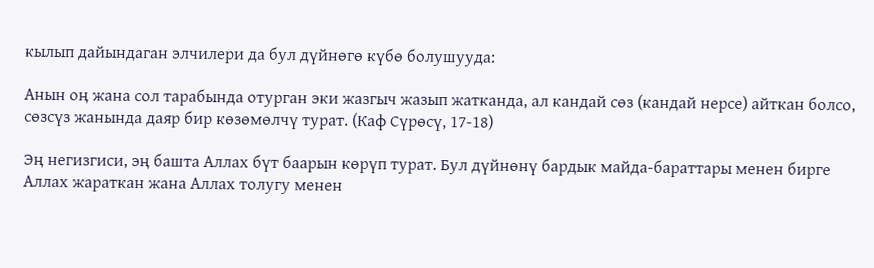кылып дайындаган элчилери да бул дүйнөгө күбө болушууда:

Анын оң жана сол тарабында отурган эки жазгыч жазып жатканда, ал кандай сөз (кандай нерсе) айткан болсо, сөзсүз жанында даяр бир көзөмөлчү турат. (Каф Сүрөсү, 17-18)

Эң негизгиси, эң башта Аллах бүт баарын көрүп турат. Бул дүйнөнү бардык майда-бараттары менен бирге Аллах жараткан жана Аллах толугу менен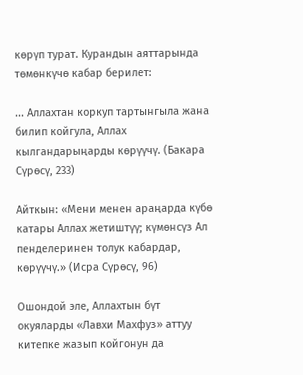көрүп турат. Курандын аяттарында төмөнкүчө кабар берилет:

... Аллахтан коркуп тартынгыла жана билип койгула, Аллах кылгандарыңарды көрүүчү. (Бакара Сүрөсү, 233)

Айткын: «Мени менен араңарда күбө катары Аллах жетиштүү; күмөнсүз Ал пенделеринен толук кабардар, көрүүчү.» (Исра Сүрөсү, 96)

Ошондой эле, Аллахтын бүт окуяларды «Лавхи Махфуз» аттуу китепке жазып койгонун да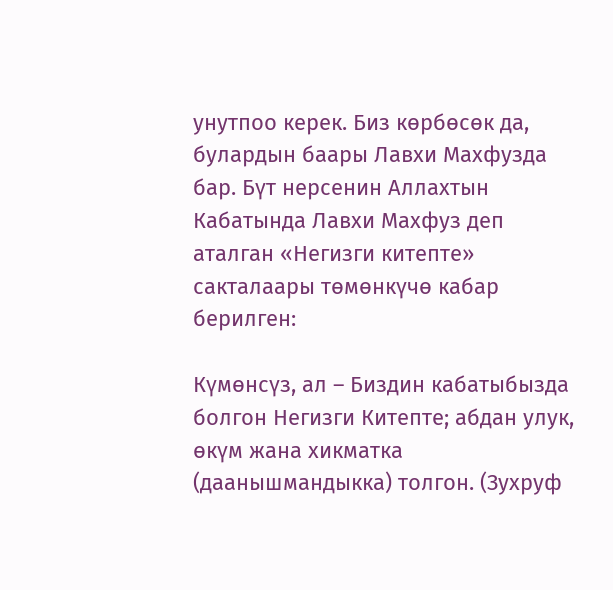унутпоо керек. Биз көрбөсөк да, булардын баары Лавхи Махфузда бар. Бүт нерсенин Аллахтын Кабатында Лавхи Махфуз деп аталган «Негизги китепте» сакталаары төмөнкүчө кабар берилген:

Күмөнсүз, ал – Биздин кабатыбызда болгон Негизги Китепте; абдан улук, өкүм жана хикматка (даанышмандыкка) толгон. (Зухруф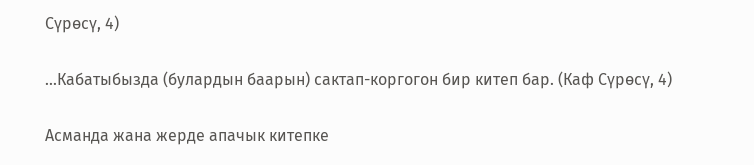Сүрөсү, 4)

...Кабатыбызда (булардын баарын) сактап-коргогон бир китеп бар. (Каф Сүрөсү, 4)

Асманда жана жерде апачык китепке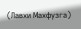(Лавхи Махфузга)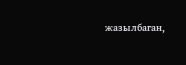жазылбаган,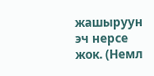жашыруун эч нерсе жок. (Немл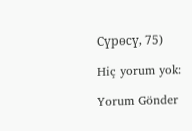Сүрөсү, 75)

Hiç yorum yok:

Yorum Gönder